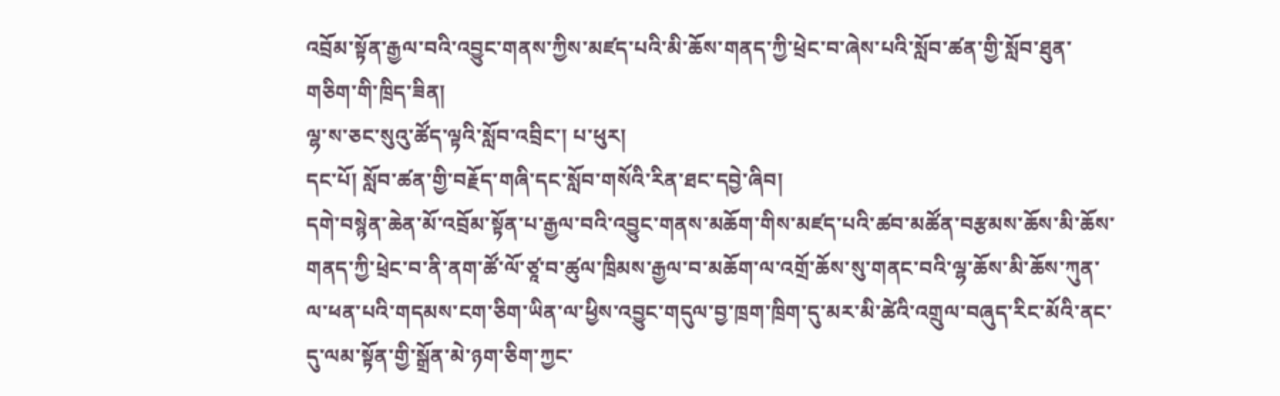འབྲོམ་སྟོན་རྒྱལ་བའི་འབྱུང་གནས་ཀྱིས་མཛད་པའི་མི་ཆོས་གནད་ཀྱི་ཕྲེང་བ་ཞེས་པའི་སློབ་ཚན་གྱི་སློབ་ཐུན་གཅིག་གི་ཁྲིད་ཟིན།
ལྷ་ས་ཅང་སུའུ་ཚོད་ལྟའི་སློབ་འབྲིང་། པ་ཕུར།
དང་པོ། སློབ་ཚན་གྱི་བརྗོད་གཞི་དང་སློབ་གསོའི་རིན་ཐང་དབྱེ་ཞིབ།
དགེ་བསྙེན་ཆེན་མོ་འབྲོམ་སྟོན་པ་རྒྱལ་བའི་འབྱུང་གནས་མཆོག་གིས་མཛད་པའི་ཚབ་མཚོན་བརྩམས་ཆོས་མི་ཆོས་གནད་ཀྱི་ཕྲེང་བ་ནི་ནག་ཚོ་ལོ་ཙཱ་བ་ཚུལ་ཁྲིམས་རྒྱལ་བ་མཆོག་ལ་འགྲོ་ཆོས་སུ་གནང་བའི་ལྷ་ཆོས་མི་ཆོས་ཀུན་ལ་ཕན་པའི་གདམས་ངག་ཅིག་ཡིན་ལ་ཕྱིས་འབྱུང་གདུལ་བྱ་ཁྲག་ཁྲིག་དུ་མར་མི་ཚེའི་འགྲུལ་བཞུད་རིང་མོའི་ནང་དུ་ལམ་སྟོན་གྱི་སྒྲོན་མེ་ཉག་ཅིག་ཀྱང་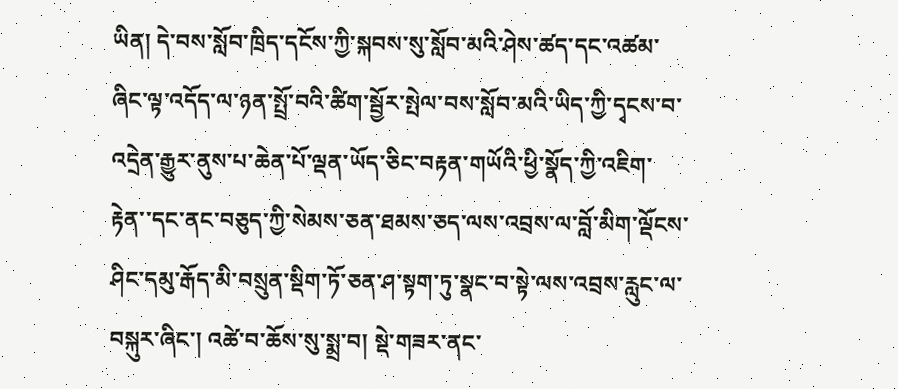ཡིན། དེ་བས་སློབ་ཁྲིད་དངོས་ཀྱི་སྐབས་སུ་སློབ་མའི་ཤེས་ཚད་དང་འཚམ་ཞིང་ལྟ་འདོད་ལ་ཉན་སྤྲོ་བའི་ཚིག་སྦྱོར་སྤེལ་བས་སློབ་མའི་ཡིད་ཀྱི་དྭངས་བ་འདྲེན་རྒྱུར་ནུས་པ་ཆེན་པོ་ལྡན་ཡོད་ཅིང་བརྟན་གཡོའི་ཕྱི་སྣོད་ཀྱི་འཇིག་རྟེན་་དང་ནང་བཅུད་ཀྱི་སེམས་ཅན་ཐམས་ཅད་ལས་འབྲས་ལ་བློ་མིག་ལྡོངས་ཤིང་དམུ་རྒོད་མི་བསྲུན་སྡིག་ཏོ་ཅན་ཤ་སྟག་ཏུ་སྣང་བ་སྟེ་ལས་འབྲས་རླུང་ལ་བསྐུར་ཞིང་། འཚེ་བ་ཆོས་སུ་སྨྲ་བ། སྡེ་གཟར་ནང་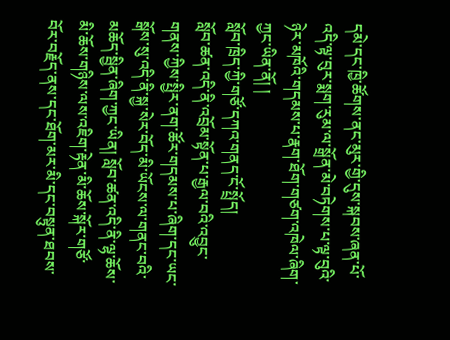དམེ་དང་ཁྱི་ཚོགས་ནང་མུར་གྱི་དུས་སྐབས་ཞན་པོ་འདི་ལྟ་བུར་སྨག་རུམ་ལ་སྒྲོན་མེ་བཏེགས་པ་ལྟ་བུའི་ཉེར་མཁོའི་གདམས་པ་རྣག་ཐོག་གཙག་འཁེལ་ཞིག་ཀྱང་ཡིན་ནོ། །
སློབ་ཁྲིད་ཀྱི་གཙོ་དཀའ་གནད་ངོ་སྤྲོད།
སློབ་ཚན་འདི་ནི་འབྲོམ་སྟོན་པ་རྒྱལ་བའི་འབྱུང་གནས་ཀྱིས་སྤྱིར་ནག་ཚོར་གདམས་པ་ཞིག་དང་ཡང་སྒོས་སུ་འདི་ནི་སྐྱ་སེར་བོད་མི་ཡོངས་ལ་གནང་བའི་མཆོད་སྦྱིན་ཞིག་ཀྱང་ཡིན། སློབ་ཚན་འདི་ནི་ལྷ་ཆོས་མི་ཆོས་གཉིས་ལས་འཇིག་རྟེན་མི་ཆོས་སྐོར་གཙོ་བོར་བརྗོད་ནས་དང་ཐོག་མར་མི་དང་བསྟུན་ཐབས་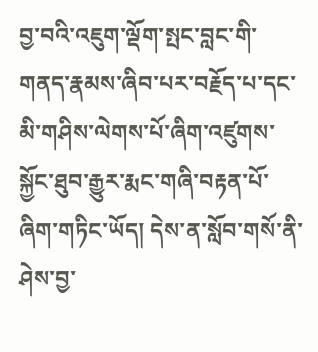བྱ་བའི་འཇུག་ལྡོག་སྤང་བླང་གི་གནད་རྣམས་ཞིབ་པར་བརྗོད་པ་དང་མི་གཤིས་ལེགས་པོ་ཞིག་འཛུགས་སྐྱོང་ཐུབ་རྒྱུར་རྨང་གཞི་བརྟན་པོ་ཞིག་གཏིང་ཡོད། དེས་ན་སློབ་གསོ་ནི་ཤེས་བྱ་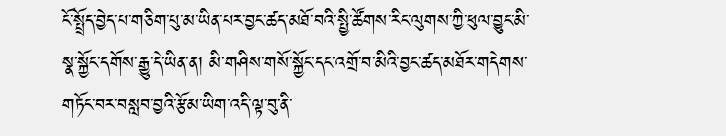ངོ་སྤྲོད་བྱེད་པ་གཅིག་པུ་མ་ཡིན་པར་བྱང་ཚད་མཐོ་བའི་སྤྱི་ཚོགས་རིང་ལུགས་ཀྱི་ཕུལ་བྱུང་མི་སྣ་སྐྱོང་དགོས་རྒྱུ་དེ་ཡིན་ན། མི་གཤིས་གསོ་སྐྱོང་དང་འགྲོ་བ་མིའི་བྱང་ཚད་མཐོར་གདེགས་གཏོང་བར་བསླབ་བྱའི་རྩོམ་ཡིག་འདི་ལྟ་བུ་ནི་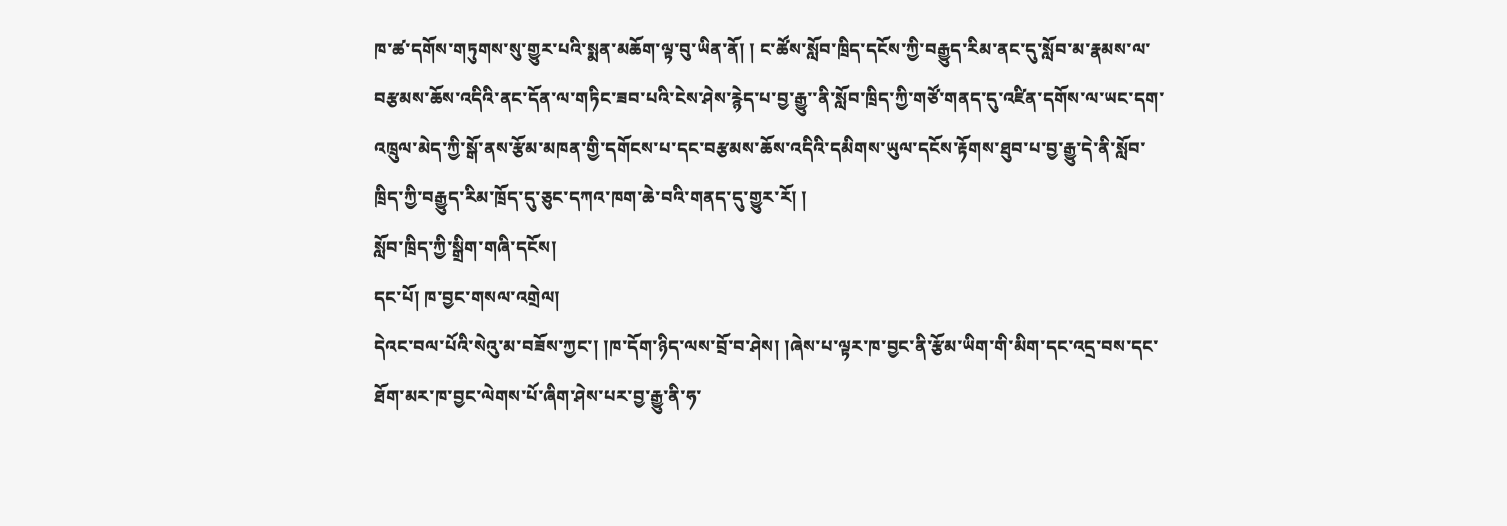ཁ་ཚ་དགོས་གཏུགས་སུ་གྱུར་པའི་སྨན་མཆོག་ལྟ་བུ་ཡིན་ནོ། ། ང་ཚོས་སློབ་ཁྲིད་དངོས་ཀྱི་བརྒྱུད་རིམ་ནང་དུ་སློབ་མ་རྣམས་ལ་བརྩམས་ཆོས་འདིའི་ནང་དོན་ལ་གཏིང་ཟབ་པའི་ངེས་ཤེས་རྙེད་པ་བྱ་རྒྱུ་་ནི་སློབ་ཁྲིད་ཀྱི་གཙོ་གནད་དུ་འཛིན་དགོས་ལ་ཡང་དག་འཁྲུལ་མེད་ཀྱི་སྒོ་ནས་རྩོམ་མཁན་གྱི་དགོངས་པ་དང་བརྩམས་ཆོས་འདིའི་དམིགས་ཡུལ་དངོས་རྟོགས་ཐུབ་པ་བྱ་རྒྱུ་དེ་ནི་སློབ་ཁྲིད་ཀྱི་བརྒྱུད་རིམ་ཁྲོད་དུ་ཅུང་དཀའ་ཁག་ཆེ་བའི་གནད་དུ་གྱུར་རོ། །
སློབ་ཁྲིད་ཀྱི་སྒྲིག་གཞི་དངོས།
དང་པོ། ཁ་བྱང་གསལ་འགྲེལ།
དེའང་བལ་པོའི་སེའུ་མ་བཟོས་ཀྱང་། །ཁ་དོག་ཉིད་ལས་བྲོ་བ་ཤེས། །ཞེས་པ་ལྟར་ཁ་བྱང་ནི་རྩོམ་ཡིག་གི་མིག་དང་འདྲ་བས་དང་ཐོག་མར་ཁ་བྱང་ལེགས་པོ་ཞིག་ཤེས་པར་བྱ་རྒྱུ་ནི་ཧ་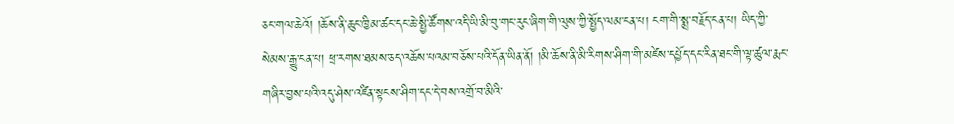ཅང་གལ་ཆེའོ། །ཆོས་ནི་ཆུང་ཁྱིམ་ཚང་དང་ཆེ་སྤྱི་ཚོགས་འདི་ཡི་མི་བུ་གང་རུང་ཞིག་གི་ལུས་ཀྱི་སྤྱོད་ལམ་ངན་པ། ངག་གི་སྨྲ་བརྗོད་ངན་པ། ཡིད་ཀྱི་སེམས་རྒྱུ་ངན་པ། ཕྲ་རགས་ཐམས་ཅད་འཆོས་པའམ་བཅོས་པའི་དོན་ཡིན་ནོ། །མི་ཆོས་ནི་མི་རིགས་ཤིག་གི་མཛེས་དཔྱོད་དང་རིན་ཐང་གི་ལྟ་ཚུལ་རྨང་གཞིར་བྱས་པའི་འདུ་ཤེས་འཛིན་སྟངས་ཤིག་དང་དེ་བས་འགྲོ་བ་མིའི་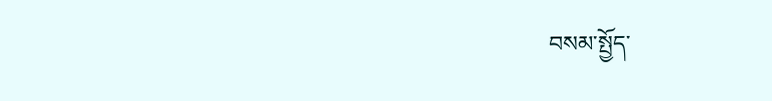བསམ་སྤྱོད་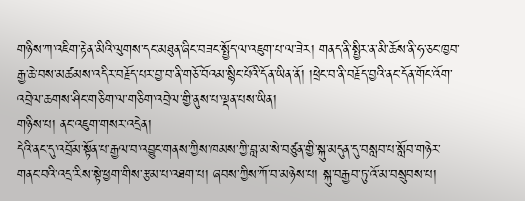གཉིས་ཀ་འཇིག་རྟེན་མིའི་ལུགས་དང་མཐུན་ཞིང་བཟང་སྤྱོད་ལ་འཇུག་པ་ལ་ཟེར། གནད་ནི་སྤྱིར་ན་མི་ཆོས་ནི་ཧ་ཅང་ཁྱབ་རྒྱ་ཆེ་བས་མཚམས་འདིར་བརྗོད་པར་བྱ་བ་ནི་གཅོ་བོའམ་སྙིང་པོའི་དོན་ཡིན་ནོ། །ཕྲེང་བ་ནི་བརྗོད་བྱའི་ནང་དོན་གོང་འོག་འབྲེལ་ཆགས་ཤིང་གཅིག་ལ་གཅིག་འབྲེལ་གྱི་ནུས་པ་ལྡན་པས་ཡིན།
གཉིས་པ། ནང་འཇུག་གསར་འདྲེན།
དེའི་ནང་དུ་འབྲོམ་སྟོན་པ་རྒྱལ་བ་འབྱུང་གནས་ཀྱིས་ཁམས་ཀྱི་བླ་མ་སེ་བཙུན་གྱི་སྐུ་མདུན་དུ་བསླབ་པ་སློབ་གཉེར་གནང་བའི་འདྲ་རིས་སྟེ་ཕྱག་གིས་རྩམ་པ་འཐག་པ། ཞབས་ཀྱིས་ཀོ་བ་མཉེས་པ། སྐུ་བརྒྱབ་ཏུ་འོ་མ་བསྲུབས་པ།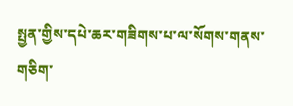སྤྱན་གྱིས་དཔེ་ཆར་གཟིགས་པ་ལ་སོགས་གནས་གཅིག་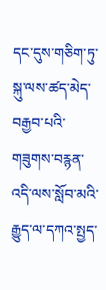དང་དུས་གཅིག་ཏུ་སྐུ་ལས་ཚད་མེད་བརྒྱབ་པའི་གཟུགས་བརྙན་འདི་ལས་སློབ་མའི་རྒྱུད་ལ་དཀའ་སྤྱད་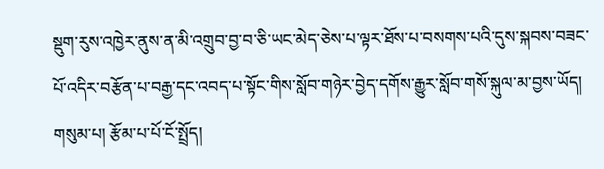སྡུག་རུས་འཁྱེར་ནུས་ན་མི་འགྲུབ་བྱ་བ་ཅི་ཡང་མེད་ཅེས་པ་ལྟར་ཐོས་པ་བསགས་པའི་དུས་སྐབས་བཟང་པོ་འདིར་བརྩོན་པ་བརྒྱ་དང་འབད་པ་སྟོང་གིས་སློབ་གཉེར་བྱེད་དགོས་རྒྱུར་སློབ་གསོ་སྐུལ་མ་བྱས་ཡོད།
གསུམ་པ། རྩོམ་པ་པོ་ངོ་སྤྲོད།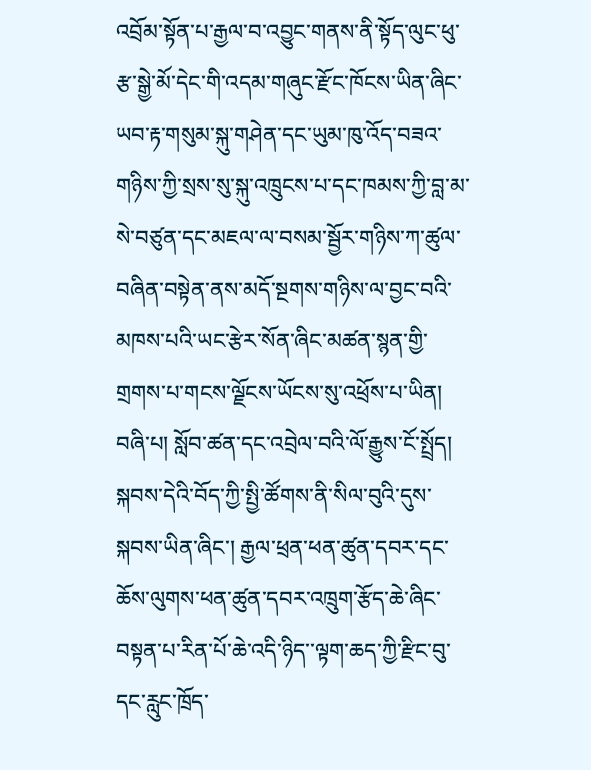འབྲོམ་སྟོན་པ་རྒྱལ་བ་འབྱུང་གནས་ནི་སྟོད་ལུང་ཕུ་རྩ་སྒྱེ་མོ་དེང་གི་འདམ་གཞུང་རྫོང་ཁོངས་ཡིན་ཞིང་ཡབ་རྟ་གསུམ་སྐུ་གཤེན་དང་ཡུམ་ཁུ་འོད་བཟའ་གཉིས་ཀྱི་སྲས་སུ་སྐུ་འཁྲུངས་པ་དང་ཁམས་ཀྱི་བླ་མ་སེ་བཙུན་དང་མཇལ་ལ་བསམ་སྦྱོར་གཉིས་ཀ་ཚུལ་བཞིན་བསྟེན་ནས་མདོ་སྔགས་གཉིས་ལ་བྱང་བའི་མཁས་པའི་ཡང་རྩེར་སོན་ཞིང་མཚན་སྙན་གྱི་གྲགས་པ་གངས་ལྗོངས་ཡོངས་སུ་འཕྲོས་པ་ཡིན།
བཞི་པ། སློབ་ཚན་དང་འབྲེལ་བའི་ལོ་རྒྱུས་ངོ་སྤྲོད།
སྐབས་དེའི་བོད་ཀྱི་སྤྱི་ཚོགས་ནི་སིལ་བུའི་དུས་སྐབས་ཡིན་ཞིང་། རྒྱལ་ཕྲན་ཕན་ཚུན་དབར་དང་ཆོས་ལུགས་ཕན་ཚུན་དབར་འཁྲུག་རྩོད་ཆེ་ཞིང་བསྟན་པ་རིན་པོ་ཆེ་འདི་ཉིད་་ལྟག་ཆད་ཀྱི་རྫིང་བུ་དང་རླུང་ཁྲོད་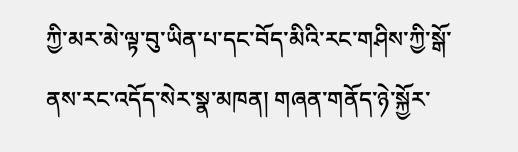ཀྱི་མར་མེ་ལྟ་བུ་ཡིན་པ་དང་བོད་མིའི་རང་གཤིས་ཀྱི་སྒོ་ནས་རང་འདོད་སེར་སྣ་མཁན། གཞན་གནོད་ཉེ་སྐྱོར་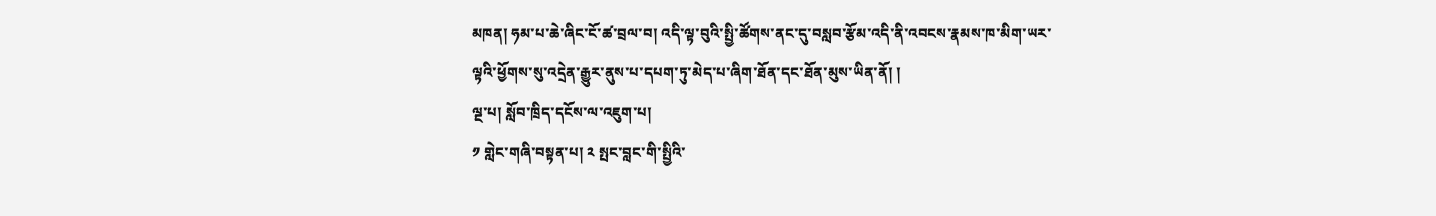མཁན། ཧམ་པ་ཆེ་ཞིང་ངོ་ཚ་བྲལ་བ། འདི་ལྟ་བུའི་སྤྱི་ཚོགས་ནང་དུ་བསླབ་རྩོམ་འདི་ནི་འབངས་རྣམས་ཁ་མིག་ཡར་ལྟའི་ཕྱོགས་སུ་འདྲེན་རྒྱུར་ནུས་པ་དཔག་ཏུ་མེད་པ་ཞིག་ཐོན་དང་ཐོན་མུས་ཡིན་ནོ། །
ལྔ་པ། སློབ་ཁྲིད་དངོས་ལ་འཇུག་པ།
༡ གླེང་གཞི་བསྟན་པ། ༢ སྤང་བླང་གི་སྤྱིའི་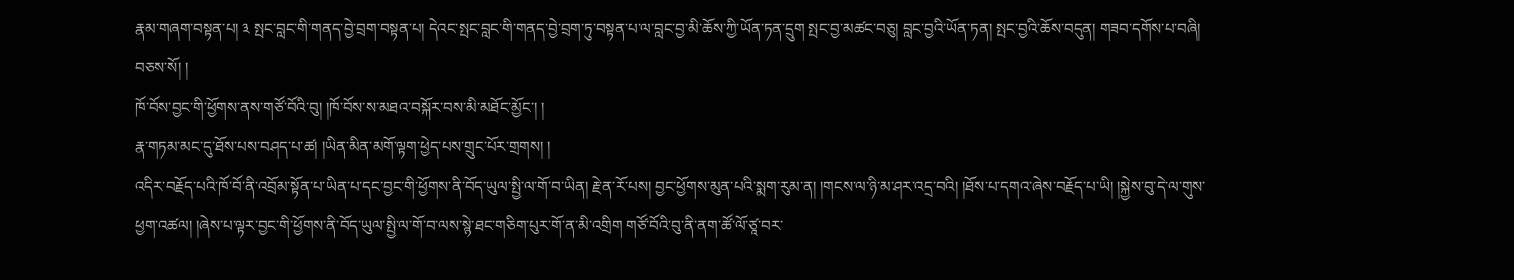རྣམ་གཞག་བསྟན་པ། ༣ སྤང་བླང་གི་གནད་བྱེ་བྲག་བསྟན་པ། དེའང་སྤང་བླང་གི་གནད་བྱེ་བྲག་ཏུ་བསྟན་པ་ལ་བླང་བྱ་མི་ཆོས་ཀྱི་ཡོན་ཏན་དྲུག སྤང་བྱ་མཚང་བཅུ། བླང་བྱའི་ཡོན་ཏན། སྤང་བྱའི་ཆོས་བདུན། གཟབ་དགོས་པ་བཞི། བཅས་སོ། །
ཁོ་བོས་བྱང་གི་ཕྱོགས་ནས་གཙོ་བོའི་བུ། །ཁོ་བོས་ས་མཐའ་བསྐོར་བས་མི་མཐོང་མྱོང་། །
རྣ་གཏམ་མང་དུ་ཐོས་པས་བཤད་པ་ཚ། །ཡིན་མིན་མགོ་ལྟག་ཕྱེད་པས་གྲུང་པོར་གྲགས། །
འདིར་བརྗོད་པའི་ཁོ་བོ་ནི་འབྲོམ་སྟོན་པ་ཡིན་པ་དང་བྱང་གི་ཕྱོགས་ནི་བོད་ཡུལ་སྤྱི་ལ་གོ་བ་ཡིན། རྗེ་ན་རོ་པས། བྱང་ཕྱོགས་མུན་པའི་སྨག་རུམ་ན། །གངས་ལ་ཉི་མ་ཤར་འདྲ་བའི། །ཐོས་པ་དགའ་ཞེས་བརྗོད་པ་ཡི། །སྐྱེས་བུ་དེ་ལ་གུས་ཕྱག་འཚལ། །ཞེས་པ་ལྟར་བྱང་གི་ཕྱོགས་ནི་བོད་ཡུལ་སྤྱི་ལ་གོ་བ་ལས་སྙེ་ཐང་གཅིག་པུར་གོ་ན་མི་འགྲིག གཙོ་བོའི་བུ་ནི་ནག་ཚོ་ལོ་ཙཱ་བར་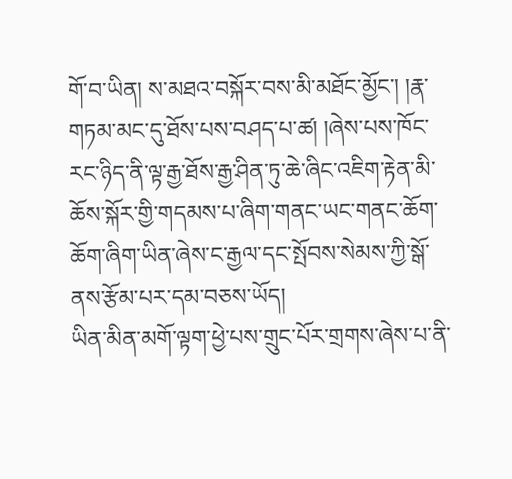གོ་བ་ཡིན། ས་མཐའ་བསྐོར་བས་མི་མཐོང་མྱོང་། །རྣ་གཏམ་མང་དུ་ཐོས་པས་བཤད་པ་ཚ། །ཞེས་པས་ཁོང་རང་ཉིད་ནི་ལྟ་རྒྱ་ཐོས་རྒྱ་ཤིན་ཏུ་ཆེ་ཞིང་འཇིག་རྟེན་མི་ཆོས་སྐོར་གྱི་གདམས་པ་ཞིག་གནང་ཡང་གནང་ཆོག་ཆོག་ཞིག་ཡིན་ཞེས་ང་རྒྱལ་དང་སྤོབས་སེམས་ཀྱི་སྒོ་ནས་རྩོམ་པར་དམ་བཅས་ཡོད།
ཡིན་མིན་མགོ་ལྟག་ཕྱེ་པས་གྲུང་པོར་གྲགས་ཞེས་པ་ནི་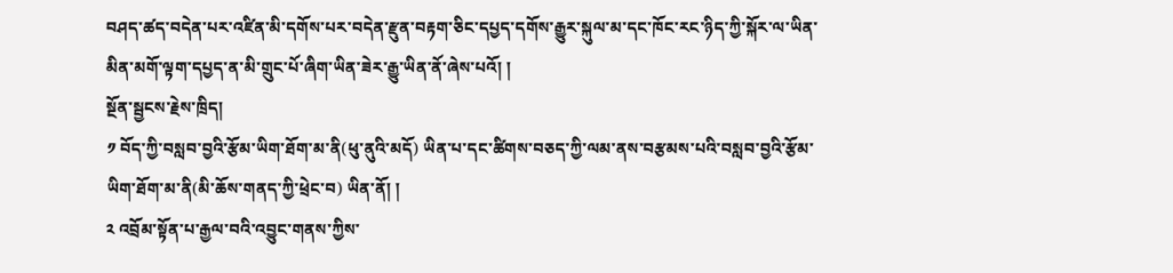བཤད་ཚད་བདེན་པར་འཛིན་མི་དགོས་པར་བདེན་རྫུན་བརྟག་ཅིང་དཔྱད་དགོས་རྒྱུར་སྐུལ་མ་དང་ཁོང་རང་ཉིད་ཀྱི་སྐོར་ལ་ཡིན་མིན་མགོ་ལྟག་དཔྱད་ན་མི་གྲུང་པོ་ཞིག་ཡིན་ཟེར་རྒྱུ་ཡིན་ནོ་ཞེས་པའོ། །
སྔོན་སྦྱངས་རྗེས་ཁྲིད།
༡ བོད་ཀྱི་བསླབ་བྱའི་རྩོམ་ཡིག་ཐོག་མ་ནི(ཕུ་ནུའི་མདོ) ཡིན་པ་དང་ཚིགས་བཅད་ཀྱི་ལམ་ནས་བརྩམས་པའི་བསླབ་བྱའི་རྩོམ་ཡིག་ཐོག་མ་ནི(མི་ཆོས་གནད་ཀྱི་ཕྲེང་བ) ཡིན་ནོ། །
༢ འབྲོམ་སྟོན་པ་རྒྱལ་བའི་འབྱུང་གནས་ཀྱིས་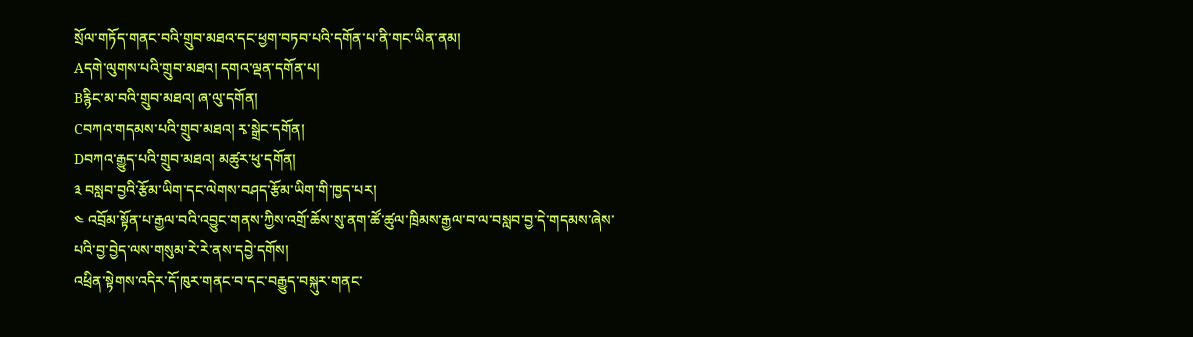སྲོལ་གཏོད་གནང་བའི་གྲུབ་མཐའ་དང་ཕྱག་བཏབ་པའི་དགོན་པ་ནི་གང་ཡིན་ནམ།
Aདགེ་ལུགས་པའི་གྲུབ་མཐའ། དགའ་ལྡན་དགོན་པ།
Bརྙིང་མ་བའི་གྲུབ་མཐའ། ཞ་ལུ་དགོན།
Cབཀའ་གདམས་པའི་གྲུབ་མཐའ། རྭ་སྒྲེང་དགོན།
Dབཀའ་རྒྱུད་པའི་གྲུབ་མཐའ། མཚུར་ཕུ་དགོན།
༣ བསླབ་བྱའི་རྩོམ་ཡིག་དང་ལེགས་བཤད་རྩོམ་ཡིག་གི་ཁྱད་པར།
༤ འབྲོམ་སྟོན་པ་རྒྱལ་བའི་འབྱུང་གནས་ཀྱིས་འགྲོ་ཆོས་སུ་ནག་ཚོ་ཚུལ་ཁྲིམས་རྒྱལ་བ་ལ་བསླབ་བྱ་དེ་གདམས་ཞེས་པའི་བྱ་བྱེད་ལས་གསུམ་རེ་རེ་ནས་དབྱེ་དགོས།
འཕྲིན་སྟེགས་འདིར་དོ་ཁུར་གནང་བ་དང་བརྒྱུད་བསྐུར་གནང་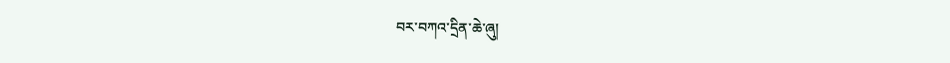བར་བཀའ་དྲིན་ཆེ་ཞུ།